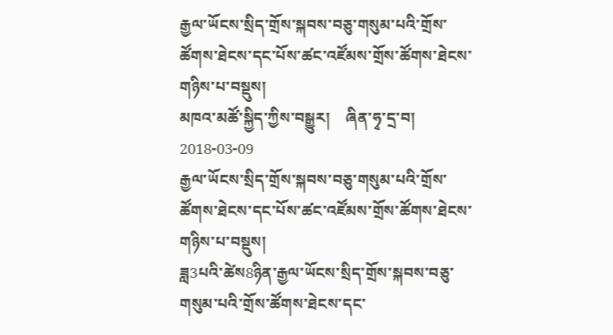རྒྱལ་ཡོངས་སྲིད་གྲོས་སྐབས་བཅུ་གསུམ་པའི་གྲོས་ཚོགས་ཐེངས་དང་པོས་ཚང་འཛོམས་གྲོས་ཚོགས་ཐེངས་གཉིས་པ་བསྡུས།
མཁའ་མཚོ་སྐྱིད་ཀྱིས་བསྒྱུར།    ཞིན་ཧྭ་དྲ་བ།    2018-03-09
རྒྱལ་ཡོངས་སྲིད་གྲོས་སྐབས་བཅུ་གསུམ་པའི་གྲོས་ཚོགས་ཐེངས་དང་པོས་ཚང་འཛོམས་གྲོས་ཚོགས་ཐེངས་གཉིས་པ་བསྡུས།
ཟླ3པའི་ཚེས8ཉིན་རྒྱལ་ཡོངས་སྲིད་གྲོས་སྐབས་བཅུ་གསུམ་པའི་གྲོས་ཚོགས་ཐེངས་དང་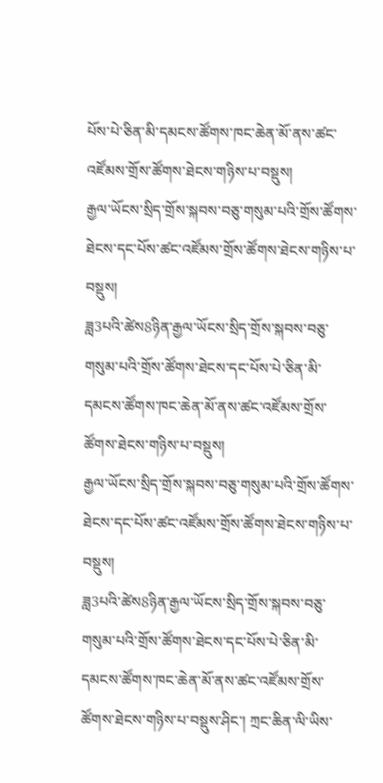པོས་པེ་ཅིན་མི་དམངས་ཚོགས་ཁང་ཆེན་མོ་ནས་ཚང་འཛོམས་གྲོས་ཚོགས་ཐེངས་གཉིས་པ་བསྡུས།
རྒྱལ་ཡོངས་སྲིད་གྲོས་སྐབས་བཅུ་གསུམ་པའི་གྲོས་ཚོགས་ཐེངས་དང་པོས་ཚང་འཛོམས་གྲོས་ཚོགས་ཐེངས་གཉིས་པ་བསྡུས།
ཟླ3པའི་ཚེས8ཉིན་རྒྱལ་ཡོངས་སྲིད་གྲོས་སྐབས་བཅུ་གསུམ་པའི་གྲོས་ཚོགས་ཐེངས་དང་པོས་པེ་ཅིན་མི་དམངས་ཚོགས་ཁང་ཆེན་མོ་ནས་ཚང་འཛོམས་གྲོས་ཚོགས་ཐེངས་གཉིས་པ་བསྡུས།
རྒྱལ་ཡོངས་སྲིད་གྲོས་སྐབས་བཅུ་གསུམ་པའི་གྲོས་ཚོགས་ཐེངས་དང་པོས་ཚང་འཛོམས་གྲོས་ཚོགས་ཐེངས་གཉིས་པ་བསྡུས།
ཟླ3པའི་ཚེས8ཉིན་རྒྱལ་ཡོངས་སྲིད་གྲོས་སྐབས་བཅུ་གསུམ་པའི་གྲོས་ཚོགས་ཐེངས་དང་པོས་པེ་ཅིན་མི་དམངས་ཚོགས་ཁང་ཆེན་མོ་ནས་ཚང་འཛོམས་གྲོས་ཚོགས་ཐེངས་གཉིས་པ་བསྡུས་ཤིང་། ཀྲང་ཆིན་ལི་ཡིས་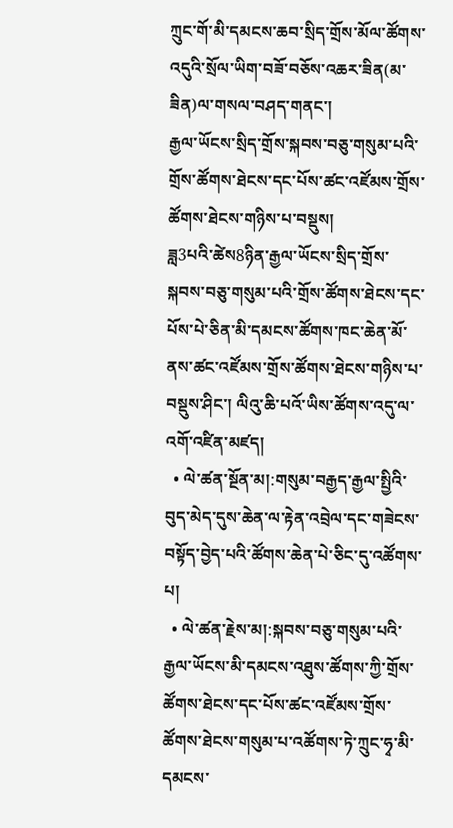ཀྲུང་གོ་མི་དམངས་ཆབ་སྲིད་གྲོས་མོལ་ཚོགས་འདུའི་སྲོལ་ཡིག་བཟོ་བཅོས་འཆར་ཟིན(མ་ཟིན)ལ་གསལ་བཤད་གནང་།
རྒྱལ་ཡོངས་སྲིད་གྲོས་སྐབས་བཅུ་གསུམ་པའི་གྲོས་ཚོགས་ཐེངས་དང་པོས་ཚང་འཛོམས་གྲོས་ཚོགས་ཐེངས་གཉིས་པ་བསྡུས།
ཟླ3པའི་ཚེས8ཉིན་རྒྱལ་ཡོངས་སྲིད་གྲོས་སྐབས་བཅུ་གསུམ་པའི་གྲོས་ཚོགས་ཐེངས་དང་པོས་པེ་ཅིན་མི་དམངས་ཚོགས་ཁང་ཆེན་མོ་ནས་ཚང་འཛོམས་གྲོས་ཚོགས་ཐེངས་གཉིས་པ་བསྡུས་ཤིང་། ལིའུ་ཆི་པའོ་ཡིས་ཚོགས་འདུ་ལ་འགོ་འཛིན་མཛད།
  • ལེ་ཚན་སྔོན་མ།:གསུམ་བརྒྱད་རྒྱལ་སྤྱིའི་བུད་མེད་དུས་ཆེན་ལ་རྟེན་འབྲེལ་དང་གཟེངས་བསྟོད་བྱེད་པའི་ཚོགས་ཆེན་པེ་ཅིང་དུ་འཚོགས་པ།
  • ལེ་ཚན་རྗེས་མ།:སྐབས་བཅུ་གསུམ་པའི་རྒྱལ་ཡོངས་མི་དམངས་འཐུས་ཚོགས་ཀྱི་གྲོས་ཚོགས་ཐེངས་དང་པོས་ཚང་འཛོམས་གྲོས་ཚོགས་ཐེངས་གསུམ་པ་འཚོགས་ཏེ་ཀྲུང་ཧྭ་མི་དམངས་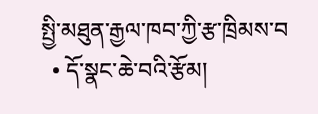སྤྱི་མཐུན་རྒྱལ་ཁབ་ཀྱི་རྩ་ཁྲིམས་བ
  • དོ་སྣང་ཆེ་བའི་རྩོམ།